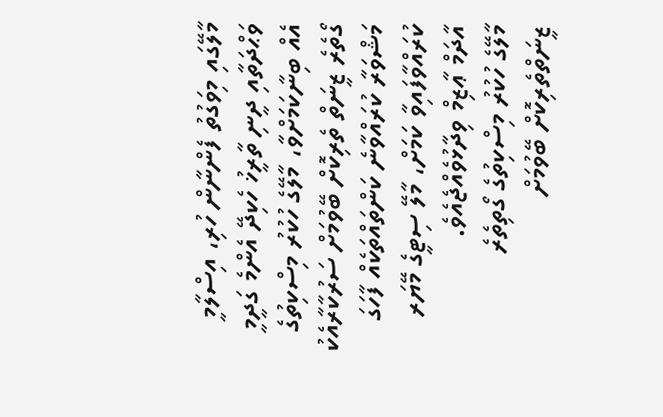މާލޭގައި މިވަގުތު ފެންނާން ހުރި، އިސްލާމީ ވަޙްދަތާއި ދީނި ތާރީޚު ހެކިދޭ އެންމެ ގަދީމީ އެއް ބިނާކަމަށްވާ، މާލޭގެ ހުކުރު މިސްކިތުގެ ގޯތެރެ ޒީނަތް ތެރިކޮށް ބޭވުމަށް ސަރުކާރާއެކު މަޝްވަރާ ކުރައްވާނެ ކަންތައްތަކެއް ފާހަގަ ކުރައްވާފައިވާ ކަމަށް، މާލޭ ސިޓީގެ މޭޔަރ އާދަމް ޢާޒިމް ވިދާޅުވެއްޖެއެވެ.
މާލޭގެ ހުކުރު މިސްކިތުގެ ގޯތިތެރެ ޒީނަތްތެރިކޮށް ބޭވުމަށް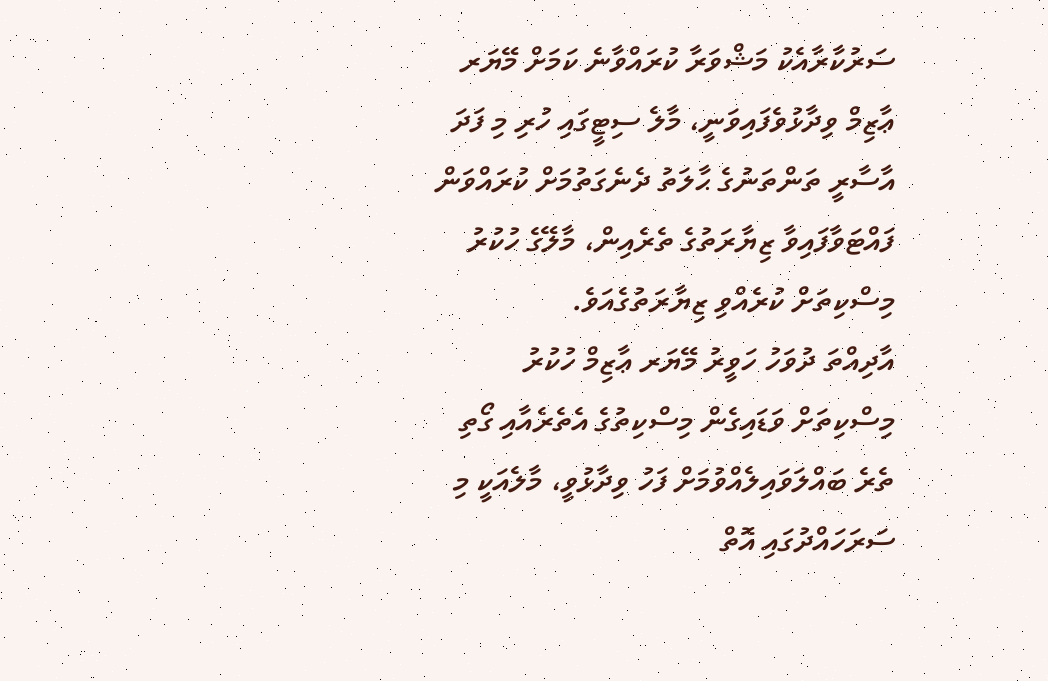ސަރުކާރާއެކު މަޝްވަރާ ކުރައްވާނެ ކަމަށް މޭޔަރ ޢާޒިމް ވިދާޅުވެފައިވަނީ، މާލެ ސިޓީގައި ހުރި މި ފަދަ އާސާރީ ތަންތަނުގެ ޙާލަތު ދެނެގަތުމަށް ކުރައްވަން ފައްޓަވާފައިވާ ޒިޔާރަތުގެ ތެރެއިން، މާލޭގެ ހުކުރު މިސްކިތަށް ކުރެއްވި ޒިޔާރަތުގެއަވެ.
އާދިއްތަ ދުވަހު ހަވީރު މޭޔަރ ޢާޒިމް ހުކުރު މިސްކިތަށް ވަޑައިގެން މިސްކިތުގެ އެތެރެއާއި ގޯތި ތެރެ ބައްލަވައިލެއްވުމަށް ފަހު ވިދާޅުވީ، މާލެއަކީ މި ސަރަހައްދުގައި އޮތް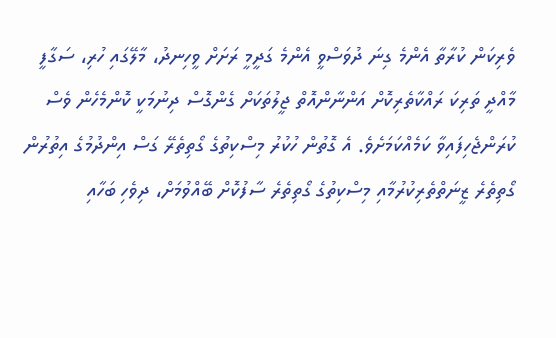ވެރިކަން ކުރާތާ އެންމެ ގިނަ ދުވަސްވީ އެންމެ ގަދީމީ ރަށަށް ވީހިނދު، މާލޭގައި ހުރި، ސަގާފީ މާއްދީ ތަރިކަ ރައްކާތެރިކޮށް އަންނާންއޮތް ޖީލުތަކަށް ގެންގޮސް ދިނުމަކީ ކޮންމެހެން ވެސް ކުރަންޖެހިފައިވާ ކަމެއްކަމަށެވެ. އެ ގޮތުން ހުކުރު މިސްކިތުގެ ގޯތިތެރޭ ގަސް އިންދުމުގެ އިތުރުން ގޯތިތެރެ ޒީނަތްތެރިކުރުމާއި މިސްކިތުގެ ގޯތިތެރެ ސާފުކޮށް ބޭއްވުމަށް، ދިވެހި ބަހާއި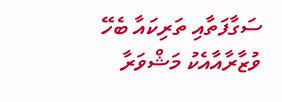ސަގާފަތާއި ތަރިކައާ ބެހޭ ވުޒާރާއާއެކު މަޝްވަރާ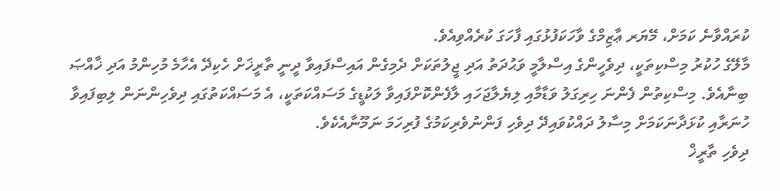ކުރައްވާނެ ކަމަށް، މޭޔަރ ޢާޒިމްގެ ވާހަކަފުޅުގައި ފާހަގަ ކުރެއްވިއެވެ.
މާލޭގެ ހުކުރު މިސްކިތަކީ، ދިވެހީންގެ އިސްލާމީ ވަޙުދަތު އަދި ޖީލުތަކަށް ދެމިގެން އައިސްފައިވާ ދީނީ ތާރީޚަށް ހެކިދޭ އެހާމެ މުހިންމު އަދި ޚާއްޞަ ބިނާއެވެ. މިސްކިތުން ފެންނަ ހިރިގަލު ވަޑާމާއި ލިޔެލާޖަހައި ލާފެންކޮށްފައިވާ ލަކުޑީގެ މަސައްކަތަކީ، އެ މަސައްކަތުގައި ދިވެހިންނަން ލިބިފައިވާ ހުނަރާއި ކުޅަދާނަކަމަށް މިސާލު ދައްކުވައިދޭ ދިވެހި ފަންނުވެރިކަމުގެ ފުރިހަމަ ނަމޫނާއެކެވެ.
ދިވެހި ތާރީޚް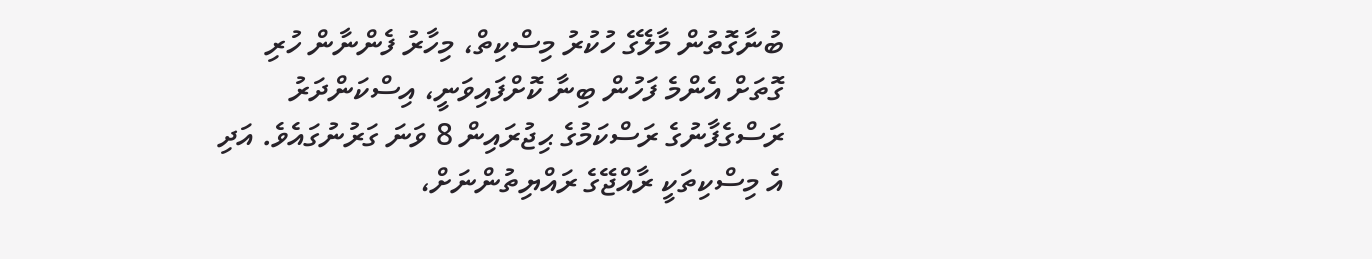ބުނާގޮތުން މާލޭގެ ހުކުރު މިސްކިތް، މިހާރު ފެންނާން ހުރި ގޮތަށް އެންމެ ފަހުން ބިނާ ކޮށްފައިވަނީ، އިސްކަންދަރު ރަސްގެފާނުގެ ރަސްކަމުގެ ޙިޖުރައިން 8 ވަނަ ގަރުނުގައެވެ. އަދި އެ މިސްކިތަކީ ރާއްޖޭގެ ރައްޔިތުންނަށް،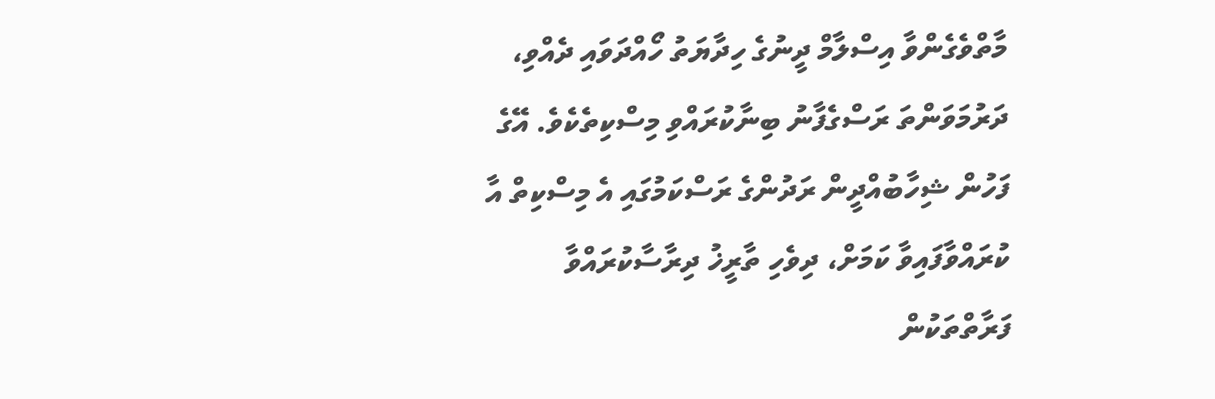މާތްވެގެންވާ އިސްލާމް ދީނުގެ ހިދާޔަތު ހޯއްދަވައި ދެއްވި، ދަރުމަވަންތަ ރަސްގެފާނު ބިނާކުރައްވި މިސްކިތެކެވެ. އޭގެ ފަހުން ޝިހާބުއްދީން ރަދުންގެ ރަސްކަމުގައި އެ މިސްކިތް އާ ކުރައްވާފައިވާ ކަމަށް، ދިވެހި ތާރީޚު ދިރާސާކުރައްވާ ފަރާތްތަކުން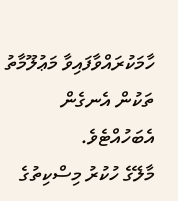ހާމަކުރައްވާފައިވާ މަޢުލޫމާތު ތަކުން އެނގެން އެބަހުއްޓެވެ.
މާލޭގެ ހުކުރު މިސްކިތުގެ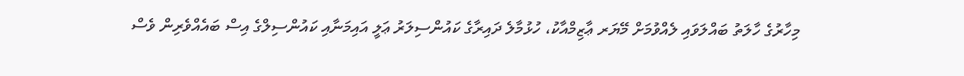މިހާރުގެ ހާލަތު ބައްލަވައި ލެއްވުމަށް މޭޔަރ ޢާޒިމްއާކު، ހުޅުމާލެ ދައިރާގެ ކައުންސިލަރު ޢަލީ އައިމަނާއި ކައުންސިލްގެ އިސް ބައެއްވެރިން ވެސް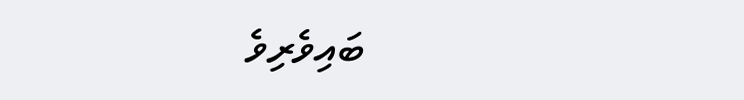ބައިވެރިވެ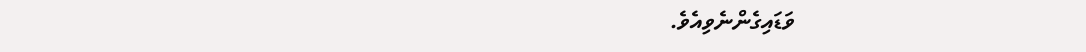ވަޑައިގެންނެވިއެވެ.